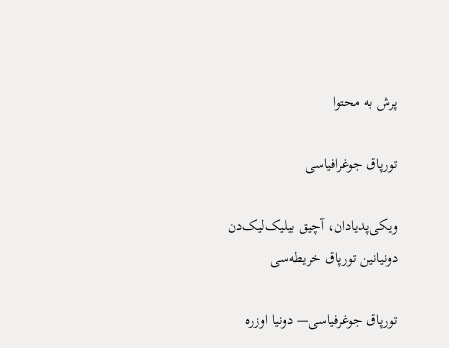پرش به محتوا

تورپاق جوغرافیاسی

ویکی‌پدیادان، آچیق بیلیک‌لیک‌دن
دونیانین تورپاق خریطه‌سی

تورپاق جوغرفیاسی— دونیا اوزره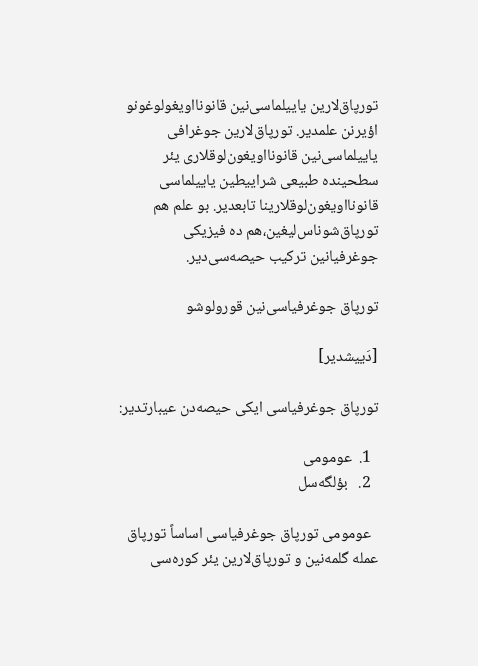تورپاق‌لارین یاییلماسی‌نین قانونااویغولوغونو اؤیرنن علمدیر. تورپاق‌لارین جوغرافی یاییلماسی‌نین قانونااویغون‌لوقلاری یئر سطحینده طبیعی شراییطین یاییلماسی قانونااویغون‌لوقلارینا تابعدیر. بو علم هم تورپاق‌شوناس‌لیغین،هم ده فیزیکی جوغرفیانین ترکیب حیصه‌سی‌دیر.

تورپاق جوغرفیاسی‌نین قورولوشو

[دَییشدیر]

تورپاق جوغرفیاسی ایکی حیصه‌دن عیبارتدیر:

  1.  عومومی
  2.   بؤلگه‌سل

  عومومی تورپاق جوغرفیاسی اساساً تورپاق عمله گلمه‌نین و تورپاق‌لارین یئر کوره‌سی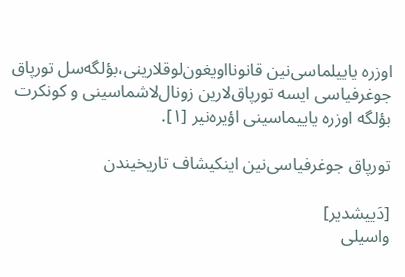اوزره یاییلماسی‌نین قانونااویغون‌لوقلارینی،بؤلگه‌سل تورپاق جوغرفیاسی ایسه تورپاق‌لارین زونال‌لاشماسینی و کونکرت بؤلگه اوزره یاییماسینی اؤیره‌نیر [۱].

تورپاق جوغرفیاسی‌نین اینکیشاف تاریخیندن

[دَییشدیر]
واسیلی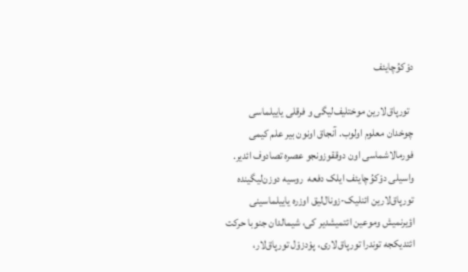دوْکوُچایئف

  تورپاق‌لارین موختلیف‌لیگی و فرقلی یاییلماسی چوخدان معلوم اولوب. آنجاق اونون بیر علم کیمی فورمالاشماسی اون دوققوزونجو عصره تصادوف ائدیر. واسیلی دوْکوُچایئف ایلک دفعه  روسیه دوزن‌لیگینده تورپاق‌لارین ائنلیک-زونال‌لیق اوزره یاییلماسینی اؤیرنمیش وموعین ائتمیشدیر کی، شیمالدان جنوبا حرکت ائتدیکجه توندرا تورپاق‌لاری، پوْدزوْل تورپاق‌لار،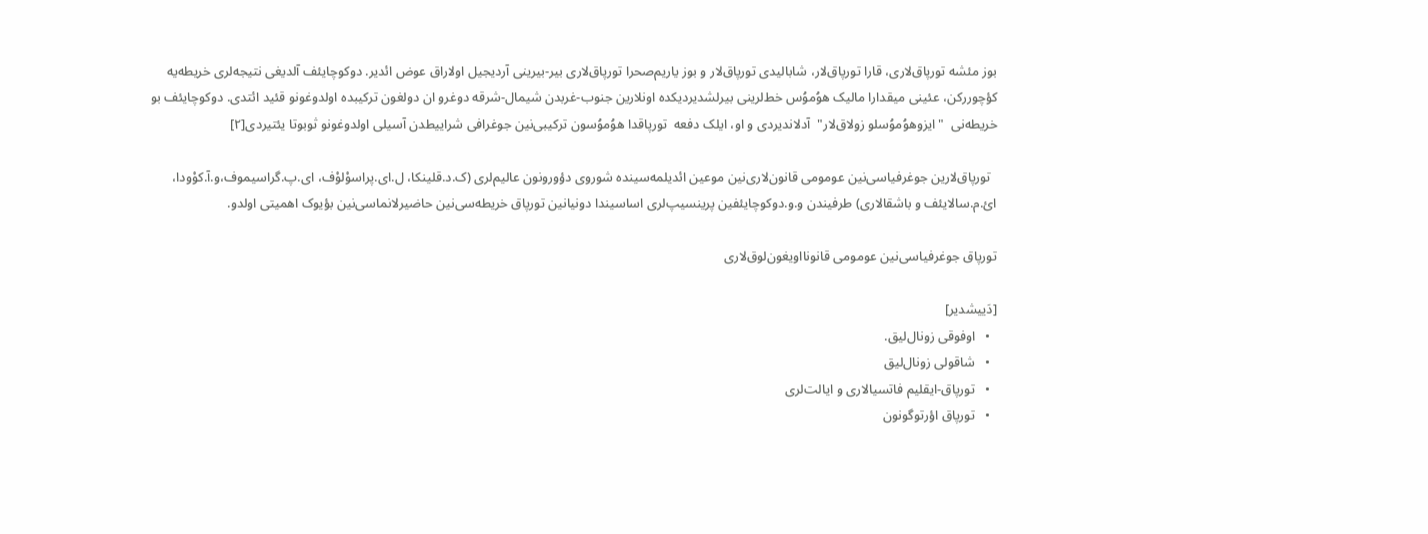بوز مئشه تورپاق‌لاری، قارا تورپاق‌لار، شابالیدی تورپاق‌لار و بوز یاریم‌صحرا تورپاق‌لاری بیر-بیرینی آردیجیل اولاراق عوض ائدیر. دوکوچایئف آلدیغی نتیجه‌لری خریطه‌یه کؤچوررکن، عئینی میقدارا مالیک هوُموُس خط‌لرینی بیرلشدیردیکده اونلارین جنوب-غربدن شیمال-شرقه دوغرو ان دولغون ترکیبده اولدوغونو قئید ائتدی. دوکوچایئف بو خریطه‌نی  "ایزوهوُموُسلو زولاق‌لار‌"  آدلاندیردی و او، ایلک دفعه  تورپاقدا هوُموُسون ترکیبی‌نین جوغرافی شراییطدن آسیلی اولدوغونو ثوبوتا یئتیردی[۲]

  تورپاق‌لارین جوغرفیاسی‌نین عومومی قانون‌لاری‌نین موعین ائدیلمه‌سینده شوروی دؤورونون عالیم‌لری (ک.د.قلینکا، ل.ای.پراسوْلوْف، ای.پ.گراسیموف،و.آ.کوْودا، ائ.م.سالایئف و باشقالاری) طرفیندن و.و.دوکوچایئفین پرینسیپ‌لری اساسیندا دونیانین تورپاق خریطه‌سی‌نین حاضیرلانماسی‌نین بؤیوک اهمیتی اولدو.

تورپاق جوغرفیاسی‌نین عومومی قانونااویغون‌لوق‌لاری

[دَییشدیر]
  •   اوفوقی زونال‌لیق.
  •   شاقولی زونال‌لیق
  •   تورپاق-ایقلیم فاتسیالاری و ایالت‌لری
  •   تورپاق اؤرتوگونون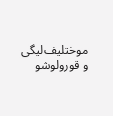موختلیف‌لیگی و قورولوشو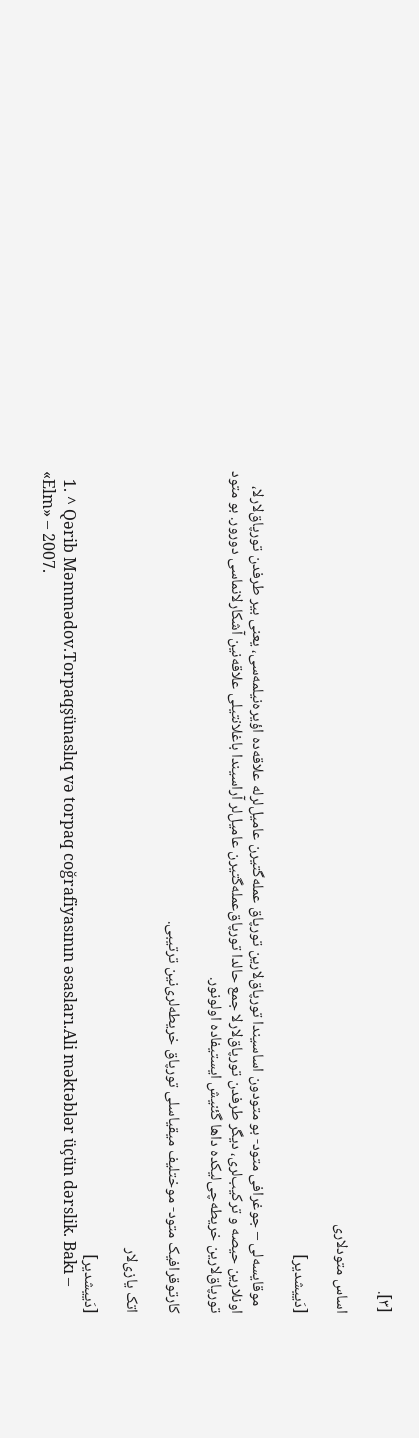[۳].

اساس متودلاری

[دَییشدیر]

  موقایسه‌لی – جوغرافی متود- بو متودون اساسیندا تورپاق‌لارین تورپاق عمله‌گتیرن عامیل‌لرله علاقه‌ده اؤیره‌نیلمه‌سی، یعنی بیر طرفدن تورپاق‌لارلا، اونلارین حیصه و ترکیب‌لری، دیگر طرفدن تورپاق‌لارلا جمع حالدا تورپاق‌عمله‌گتیرن عامیل‌لر آراسیندا باغلانتیلی علاقه‌نین آشکارلانماسی دورور. بو متود تورپاق‌لارین خریطه‌چی‌لیکده داها گئنیش ایستیفاده اولونور.

کارتوقرافیک متود- موختلیف میقیاسلی تورپاق خریطه‌لری‌نین ترتیبی.

اتک یازی‌لار

[دَییشدیر]
  1. ^ Qərib Məmmədov.Torpaqşünaslıq və torpaq coğrafiyasının əsasları.Ali məktəblər üçün dərslik. Bakı – «Elm» – 2007.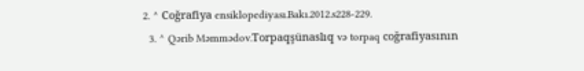2. ^ Coğrafiya ensiklopediyası.Bakı.2012.s228-229.
  3. ^ Qərib Məmmədov.Torpaqşünaslıq və torpaq coğrafiyasının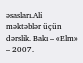əsasları.Ali məktəblər üçün dərslik. Bakı – «Elm» – 2007.